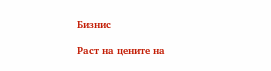Бизнис

Раст на цените на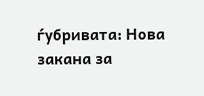ѓубривата: Нова закана за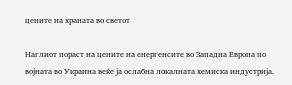цените на храната во светот

Наглиот пораст на цените на енергенсите во Западна Европа по војната во Украина веќе ја ослабна локалната хемиска индустрија.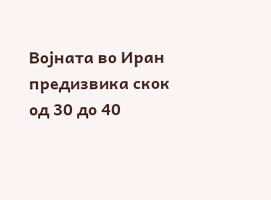Војната во Иран предизвика скок од 30 до 40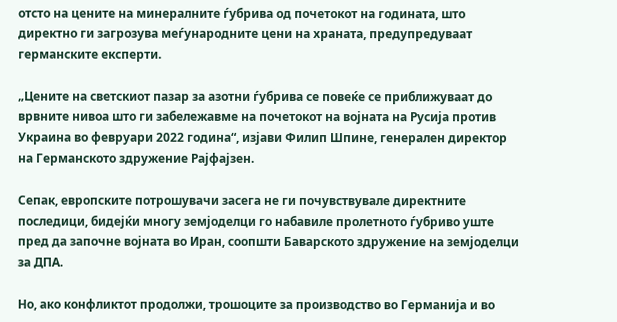отсто на цените на минералните ѓубрива од почетокот на годината, што директно ги загрозува меѓународните цени на храната, предупредуваат германските експерти.

„Цените на светскиот пазар за азотни ѓубрива се повеќе се приближуваат до врвните нивоа што ги забележавме на почетокот на војната на Русија против Украина во февруари 2022 година“, изјави Филип Шпине, генерален директор на Германското здружение Рајфајзен.

Сепак, европските потрошувачи засега не ги почувствувале директните последици, бидејќи многу земјоделци го набавиле пролетното ѓубриво уште пред да започне војната во Иран, соопшти Баварското здружение на земјоделци за ДПА.

Но, ако конфликтот продолжи, трошоците за производство во Германија и во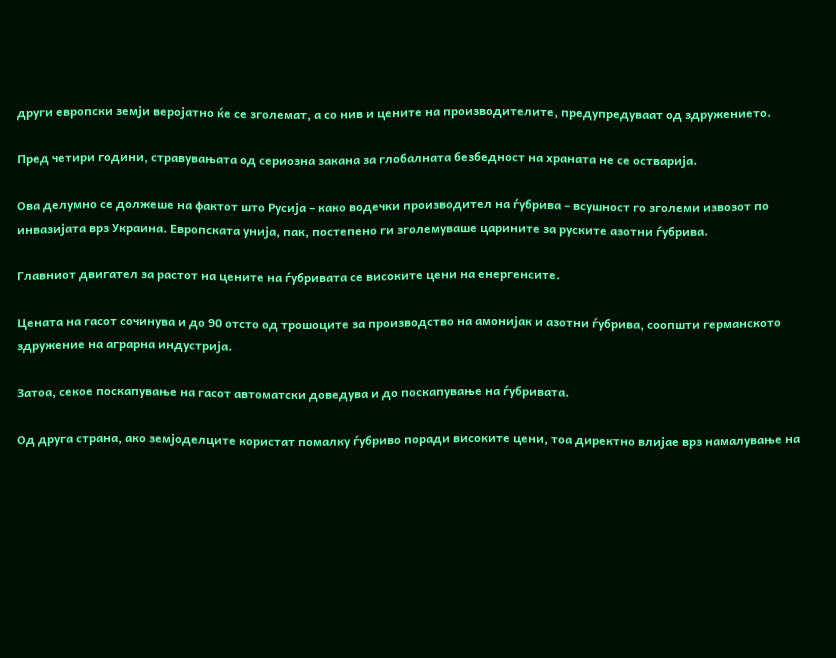други европски земји веројатно ќе се зголемат, а со нив и цените на производителите, предупредуваат од здружението.

Пред четири години, стравувањата од сериозна закана за глобалната безбедност на храната не се остварија.

Ова делумно се должеше на фактот што Русија – како водечки производител на ѓубрива – всушност го зголеми извозот по инвазијата врз Украина. Европската унија, пак, постепено ги зголемуваше царините за руските азотни ѓубрива.

Главниот двигател за растот на цените на ѓубривата се високите цени на енергенсите.

Цената на гасот сочинува и до 90 отсто од трошоците за производство на амонијак и азотни ѓубрива, соопшти германското здружение на аграрна индустрија.

Затоа, секое поскапување на гасот автоматски доведува и до поскапување на ѓубривата.

Од друга страна, ако земјоделците користат помалку ѓубриво поради високите цени, тоа директно влијае врз намалување на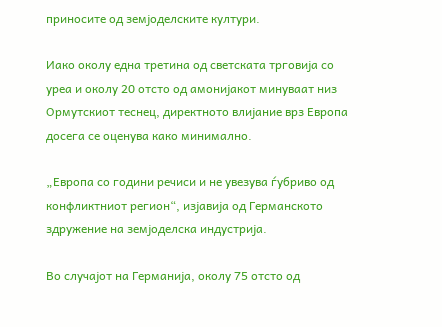приносите од земјоделските култури.

Иако околу една третина од светската трговија со уреа и околу 20 отсто од амонијакот минуваат низ Ормутскиот теснец, директното влијание врз Европа досега се оценува како минимално.

„Европа со години речиси и не увезува ѓубриво од конфликтниот регион“, изјавија од Германското здружение на земјоделска индустрија.

Во случајот на Германија, околу 75 отсто од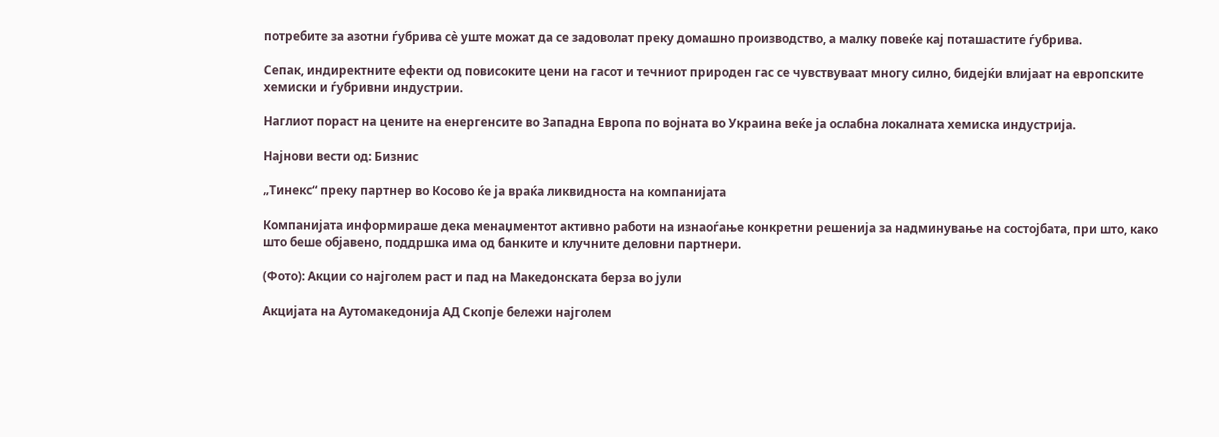потребите за азотни ѓубрива сè уште можат да се задоволат преку домашно производство, а малку повеќе кај поташастите ѓубрива.

Сепак, индиректните ефекти од повисоките цени на гасот и течниот природен гас се чувствуваат многу силно, бидејќи влијаат на европските хемиски и ѓубривни индустрии.

Наглиот пораст на цените на енергенсите во Западна Европа по војната во Украина веќе ја ослабна локалната хемиска индустрија.

Најнови вести од: Бизнис

„Тинекс“ преку партнер во Косово ќе ја враќа ликвидноста на компанијата

Компанијата информираше дека менаџментот активно работи на изнаоѓање конкретни решенија за надминување на состојбата, при што, како што беше објавено, поддршка има од банките и клучните деловни партнери.

(Фото): Акции со најголем раст и пад на Македонската берза во јули

Акцијата на Аутомакедонија АД Скопје бележи најголем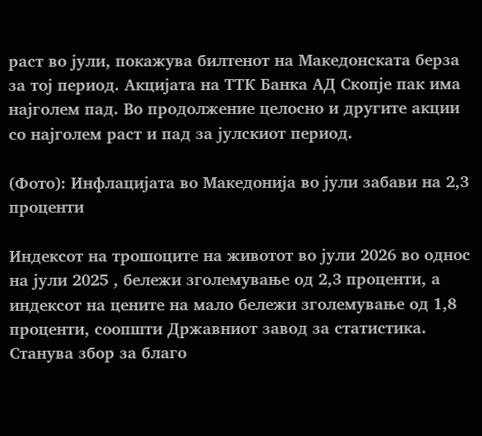раст во јули, покажува билтенот на Македонската берза за тој период. Акцијата на ТТК Банка АД Скопје пак има најголем пад. Во продолжение целосно и другите акции со најголем раст и пад за јулскиот период.

(Фото): Инфлацијата во Македонија во јули забави на 2,3 проценти

Индексот на трошоците на животот во јули 2026 во однос на јули 2025 , бележи зголемување од 2,3 проценти, а индексот на цените на мало бележи зголемување од 1,8 проценти, соопшти Државниот завод за статистика. Станува збор за благо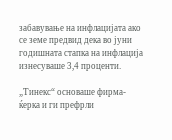забавување на инфлацијата ако се земе предвид дека во јуни годишната стапка на инфлација изнесуваше 3,4 проценти.

„Тинекс“ основаше фирма-ќерка и ги префрли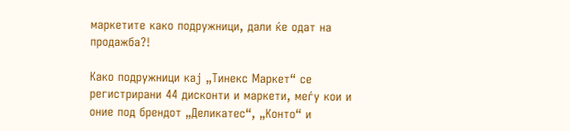маркетите како подружници, дали ќе одат на продажба?!

Како подружници кај „Тинекс Маркет“ се регистрирани 44 дисконти и маркети, меѓу кои и оние под брендот „Деликатес“, „Конто“ и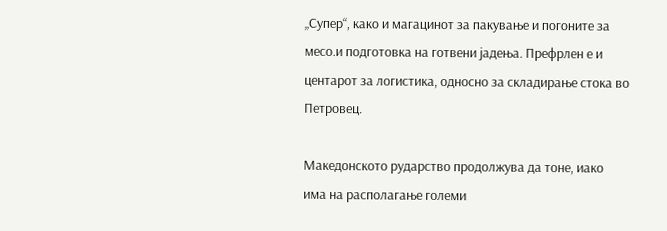„Супер“, како и магацинот за пакување и погоните за месо.и подготовка на готвени јадења. Префрлен е и центарот за логистика, односно за складирање стока во Петровец.

Македонското рударство продолжува да тоне, иако има на располагање големи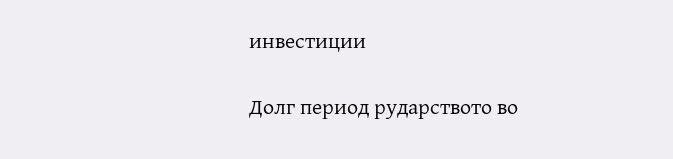инвестиции

Долг период рударството во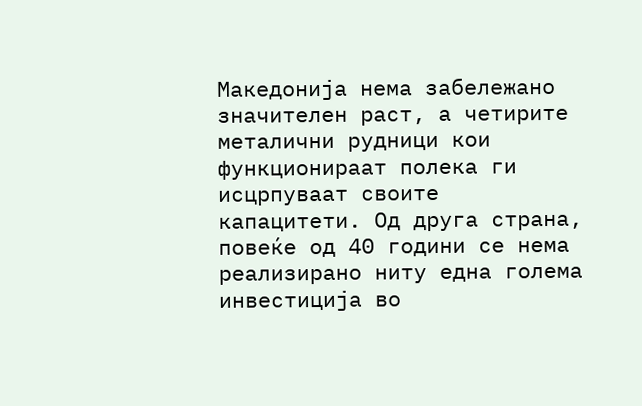Македонија нема забележано значителен раст, а четирите металични рудници кои функционираат полека ги исцрпуваат своите капацитети. Од друга страна, повеќе од 40 години се нема реализирано ниту една голема инвестиција во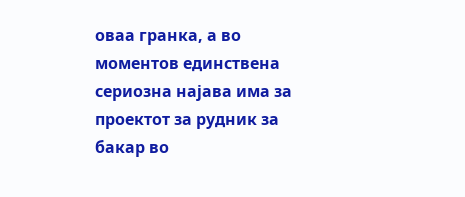оваа гранка, а во моментов единствена сериозна најава има за проектот за рудник за бакар во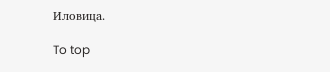Иловица.

To top